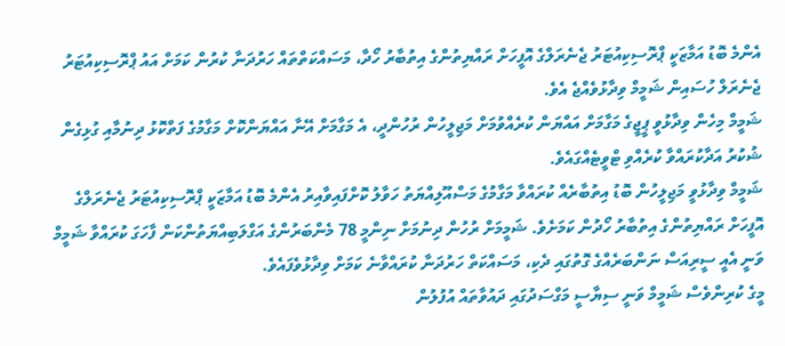އެންމެ ބޮޑު އަމާޒަކީ ޕްރޮސިކިއުޓަރު ޖެނެރަލްގެ އޮފީހަށް ރައްޔިތުންގެ އިތުބާރު ހޯދާ، މަސައްކަތްތައް ހަރުދަނާ ކުރުން ކަމަށް އައު ޕްރޮސިކިއުޓަރު ޖެނެރަލް ހުސައިން ޝަމީމް ވިދާޅުވެއްޖެ އެވެ.
ޝަމީމް މިހެން ވިދާޅުވީ ޕީޖީގެ މަގާމަށް އައްޔަން ކުރެއްވުމަށް މަޖިލީހުން ރުހުންދީ، އެ މަގާމަށް އޭނާ އައްޔަންކޮށް މަގާމުގެ ފަތްކޮޅު ދިނުމާއި ގުޅިގެން ޝުކުރު އަދާކުރައްވާ ކުރެއްވި ޓްވީޓެއްގައެވެ.
ޝަމީމް ވިދާޅުވީ މަޖިލީހުން ބޮޑު އިތުބާރެއް ކުރައްވާ މަގާމުގެ މަސްއޫލިއްޔަތު ހަވާލު ކޮށްފައިވާއިރު އެންމެ ބޮޑު އަމާޒަކީ ޕްރޮސިކިއުޓަރު ޖެނެރަލްގެ އޮފީހަށް ރައްޔިތުންގެ އިތުބާރު ހޯދުން ކަމަށެވެ. ޝަމީމަށް ރުހުން ދިނުމަށް ނިންމީ 78 މެންބަރުންގެ އަގްލަބިއްޔަތުންކަން ފާހަގަ ކުރައްވާ ޝަމީމް ވަނީ އެއީ ސީރިއަސް ނަންބަރެއްގެ ގޮތުގައި ދެކި، މަސައްކަތް ހަރުދަނާ ކުރައްވާނެ ކަމަށް ވިދާޅުވެފައެވެ.
މީގެ ކުރިންވެސް ޝަމީމް ވަނީ ސިޔާސީ މަގްސަދުގައި ދައުވާތައް އުފުލުން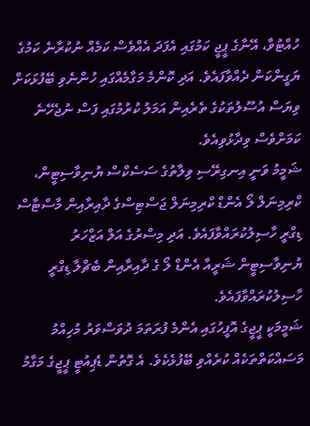ހުއްޓުވާ، އޭނާގެ ޕީޖީ ކަމުގައި އެފަދަ އެއްވެސް ކަމެއް ނުކުރާނެ ކަމުގެ ޔަގީންކަން ދެއްވާފައެވެ. އަދި ކޮންމެ މަގާމެއްގައި ހުންނެވި ބޭފުޅަކަށް ވިޔަސް އުސޫލުތަކުގެ ތެރެއިން އަމަލު ކުރުމުގައި ފަސް ނުޖެހޭނެ ކަމަށްވެސް ވިދާޅުވިއެވެ.
ޝަމީމު ވަނީ އިނގިރޭސި ވިލާތުގެ ސަސެކްސް ޔުނިވާސިޓީން، ކްރިމިނަލް ލޯ އެންޑް ކްރިމިނަލް ޖަސްޓިސްގެ ދާއިރާއިން މާސްޓާސް ޑިގްރީ ހާސިލުކުރައްވާފައެވެ. އަދި މިސްރުގެ އަލް އަޒްހަރު ޔުނިވާސިޓީން ޝަރީއާ އެންޑް ލޯ ގެ ދާއިރާއިން ބެޗްލާ ޑިގްރީ ހާސިލުކުރައްވާފައެވެ.
ޝަމީމަކީ ޕީޖީގެ އޮފީހުގައި އެންމެ ފުރަތަމަ ދުވަސްވަރު މުހިއްމު މަސައްކަތްތަކެއް ކުރެއްވި ބޭފުޅެކެވެ. އެ ގޮތުން ޑެޕިއުޓީ ޕީޖީގެ މަގާމު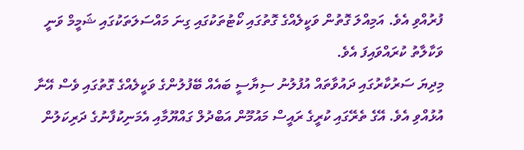ފުރުއްވި އެވެ. އަމިއްލަ ގޮތުން ވަކީލެއްގެ ގޮތުގައި ކޯޓުތަކުގައި ގިނަ މައްސަލަތަކުގައި ޝަމީމް ވަނީ ވަކާލާތު ކުރައްވައިފަ އެވެ.
މިދިޔަ ސަރުކާރުގައި ދައުވާތައް އުފުލުނު ސިޔާސީ ބައެއް ބޭފުލުންގެ ވަކީލެއްގެ ގޮތުގައި ވެސް އޭނާ އުޅުއްވި އެވެ. އޭގެ ތެރޭގައި ކުރީގެ ރައީސް މައުމޫން އަބްދުލް ގައްޔޫމާއި އެމަނިކުފާނުގެ ދަރިކަލުން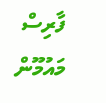ފާރިސް މައުމޫން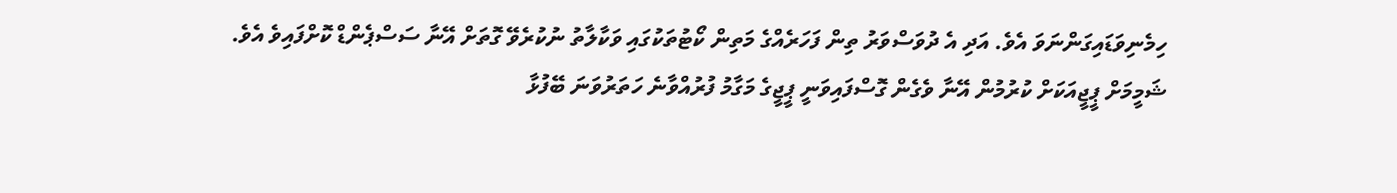ހިމެނިވަޑައިގަންނަވަ އެވެ. އަދި އެ ދުވަސްވަރު ތިން ފަހަރެއްގެ މަތިން ކޯޓުތަކުގައި ވަކާލާތު ނުކުރެވޭ ގޮތަށް އޭނާ ސަސްޕެންޑް ކޮށްފައިވެ އެވެ.
ޝަމީމަށް ޕީޖީއަކަށް ކުރުމުން އޭނާ ވެގެން ގޮސްފައިވަނީ ޕީޖީގެ މަގާމު ފުރުއްވާނެ ހަތަރުވަނަ ބޭފުޅާ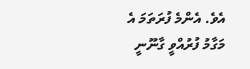އެވެ. އެންމެ ފުރަތަމަ އެ މަގާމު ފުރުއްވީ ގާނޫނީ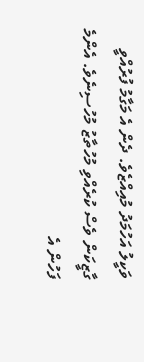ވަކީލު އަހުމަދު މުއިއްޒެވެ. ދެން އެ މަގާމު ފުރުއްވީ ގާޒީކަން ވެސް ކުރެއްވި މުހުތާޒު މުހުސިނެވެ. އެންމެ ފަހުން އެ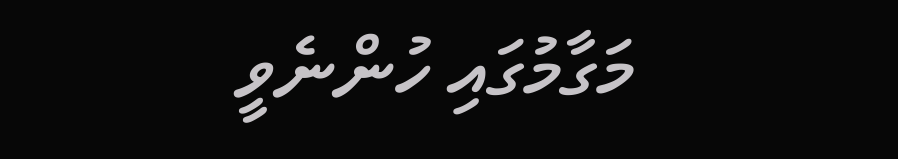މަގާމުގައި ހުންނެވީ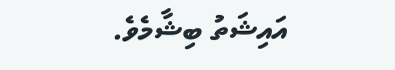އައިޝަތު ބިޝާމެވެ.